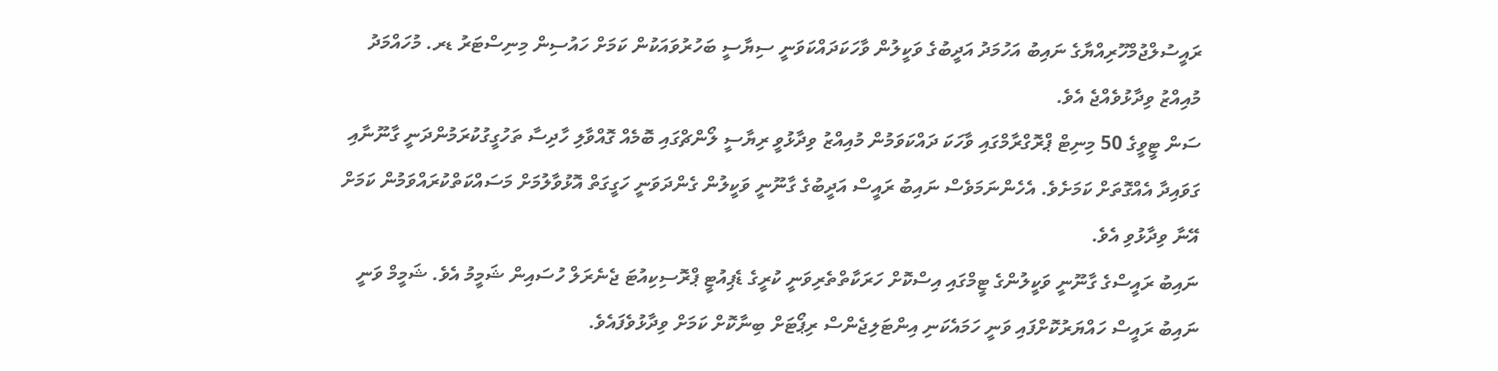ރައީސުލްޖުމްހޫރިއްޔާގެ ނައިބު އަހުމަދު އަދީބުގެ ވަކީލުން ވާހަކަދައްކަވަނީ ސިޔާސީ ބަހުރުވައަކުން ކަމަށް ހައުސިން މިނިސްޓަރު ޑރ. މުހައްމަދު މުއިއްޒު ވިދާޅުވެއްޖެ އެވެ.
ސަން ޓީވީގެ 50 މިނިޓް ޕްރޮގްރާމްގައި ވާހަކަ ދައްކަވަމުން މުއިއްޒު ވިދާޅުވީ ރިޔާސީ ލޯންޗްގައި ބޮމެއް ގޮއްވާލި ހާދިސާ ތަހުގީގުކުރަމުންދަނީ ގާނޫނާއި ގަވައިދާ އެއްގޮތަށް ކަމަށެވެ. އެހެންނަމަވެސް ނައިބު ރައީސް އަދީބުގެ ގާނޫނީ ވަކީލުން ގެންދަވަނީ ހަގީގަތް އޮޅުވާލުމަށް މަސައްކަތްކުރައްވަމުން ކަމަށް އޭނާ ވިދާޅުވި އެވެ.
ނައިބު ރައީސްގެ ގާނޫނީ ވަކީލުންގެ ޓީމްގައި އިސްކޮށް ހަރަކާތްތެރިވަނީ ކުރީގެ ޑެޕިއުޓީ ޕްރޮސިކިއުޓަ ޖެނެރަލް ހުސައިން ޝަމީމު އެވެ. ޝަމީމް ވަނީ ނައިބު ރައީސް ހައްޔަރުކޮށްފައި ވަނީ ހަމައެކަނި އިންޓަލިޖެންސް ރިޕޯޓަށް ބިނާކޮށް ކަމަށް ވިދާޅުވެފައެވެ.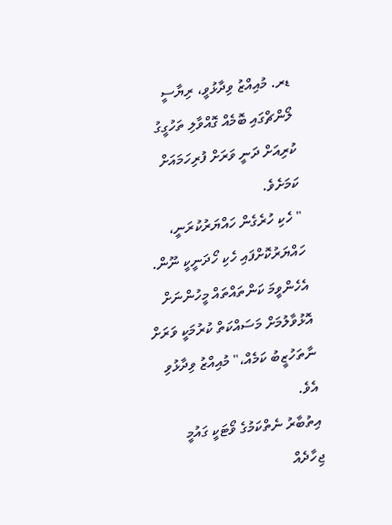ޑރ. މުއިއްޒު ވިދާޅުވީ، ރިޔާސީ ލޯންޗްގައި ބޮމެއް ގޮއްވާލި ތަހުގީގު ކުރިއަށް ދަނީ ވަރަށް ފުރިހަމައަށް ކަމަށެވެ.
" ހެކި ހުރެގެން ހައްޔަރުކުރަނީ، ހައްޔަރުކޮށްފައި ހެކި ހޯދަނީކީ ނޫން. އެހެންވީމަ ކަންތައްތައް މީހުންނަށް އޮޅުވާލުމަށް މަސައްކަތް ކުރުމަކީ ވަރަށް ނާތަހުޒީބު ކަމެއް،" މުއިއްޒު ވިދާޅުވި އެވެ.
އިތުބާރު ނެތްކަމުގެ ވޯޓަކީ ގައުމީ ޖިހާދެއް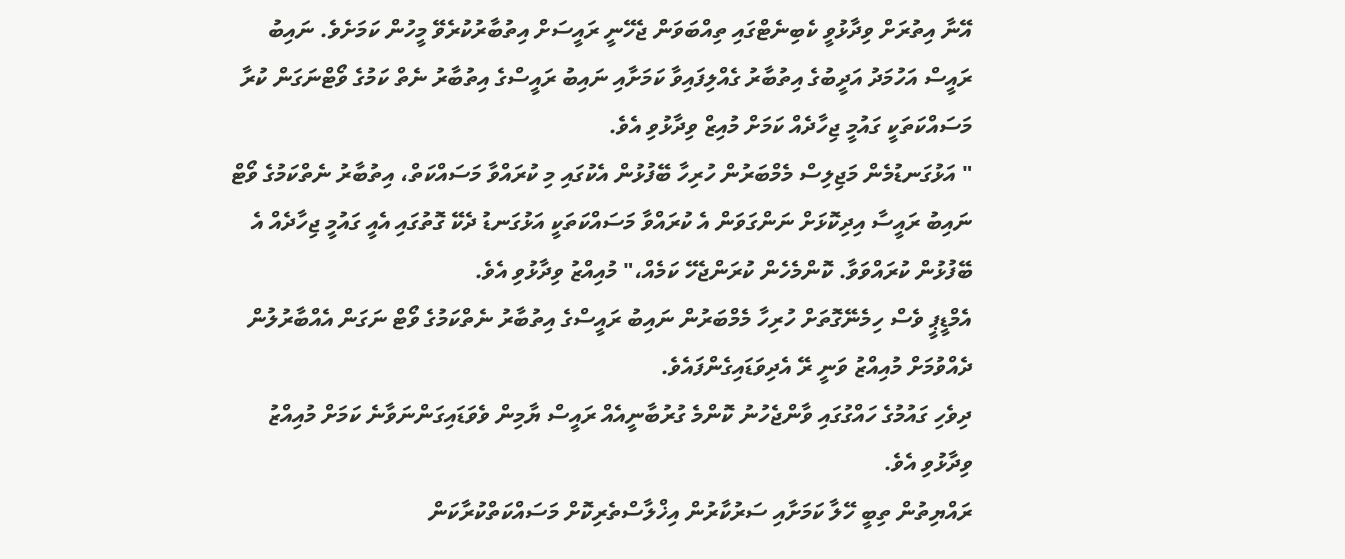އޭނާ އިތުރަށް ވިދާޅުވީ ކެބިނެޓްގައި ތިއްބަވަން ޖެހޭނީ ރައީސަށް އިތުބާރުކުރެވޭ މީހުން ކަމަށެވެ. ނައިބު ރައީސް އަހުމަދު އަދީބުގެ އިތުބާރު ގެއްލިފައިވާ ކަމަށާއި ނައިބު ރައީސްގެ އިތުބާރު ނެތް ކަމުގެ ވޯޓްނަގަން ކުރާ މަސައްކަތަކީ ގައުމީ ޖިހާދެއް ކަމަށް މުއިޒް ވިދާޅުވި އެވެ.
" އަޅުގަނޑުމެން މަޖިލިސް މެމްބަރުން ހުރިހާ ބޭފުޅުން އެކުގައި މި ކުރައްވާ މަސައްކަތް، އިތުބާރު ނެތްކަމުގެ ވޯޓް ނައިބު ރައީސާ އިދިކޮޅަށް ނަންގަވަން އެ ކުރައްވާ މަސައްކަތަކީ އަޅުގަނޑު ދެކޭ ގޮތުގައި އެއީ ގައުމީ ޖިހާދެއް އެ ބޭފުޅުން ކުރައްވަވާ. ކޮންމެހެން ކުރަންޖެހޭ ކަމެއް،" މުއިއްޒު ވިދާޅުވި އެވެ.
އެމްޑީޕީ ވެސް ހިމެނޭގޮތަށް ހުރިހާ މެމްބަރުން ނައިބު ރައީސްގެ އިތުބާރު ނެތްކަމުގެ ވޯޓް ނަގަން އެއްބާރުލުން ދެއްވުމަށް މުއިއްޒު ވަނީ ރޭ އެދިވަޑައިގެންފައެވެ.
ދިވެހި ގައުމުގެ ހައްގުގައި ވާންޖެހުނު ކޮންމެ ގުރުބާނީއެއް ރައީސް ޔާމިން ވެވަޑައިގަންނަވާނެ ކަމަށް މުއިއްޒު ވިދާޅުވި އެވެ.
ރައްޔިތުން ތިބީ ހޭލާ ކަމަށާއި ސަރުކާރުން އިޚްލާސްތެރިކޮށް މަސައްކަތްކުރާކަން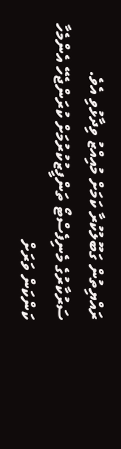ރައްޔިތުން ގަބޫލުކުރާ ކަމަށް މުއިއްޒު ވިދާޅުވި އެވެ. ސަރުކާރުގެ މެނިފެސްޓޯ ތަންފީޒުކުރުމަށް ކުރަންޖެހޭ އެންމެހާ ކަންކަން ވަރަށް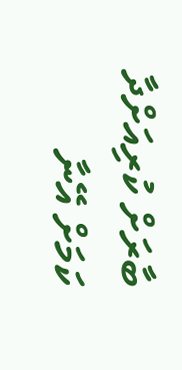ބާރަށް ކުރިއަށްދާ ކަމަށް އޭނާ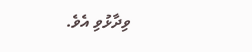ވިދާޅުވި އެވެ.